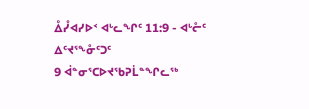ᐂᓮᐊᓯᐅᑉ ᐊᒡᓚᖏᑦ 11:9 - ᐊᒡᓔᑦ ᐃᑦᔪᕐᖕᓁᑦᑐᑦ
9 ᐋᓐᓂᕐᑕᐅᔪᖃᕈᒫᓐᖏᓚᖅ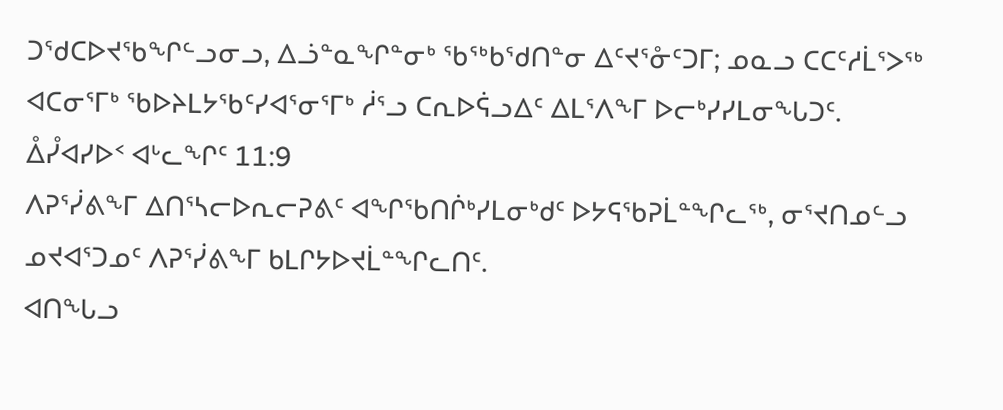ᑐᖁᑕᐅᔪᖃᖏᓪᓗᓂᓗ, ᐃᓘᓐᓇᖏᓐᓂᒃ ᖃᖅᑲᖁᑎᓐᓂ ᐃᑦᔪᕐᓁᑦᑐᒥ; ᓄᓇᓗ ᑕᑕᑦᓱᒫᕐᐳᖅ ᐊᑕᓂᕐᒥᒃ ᖃᐅᔨᒪᔭᖃᑦᓯᐊᕐᓂᕐᒥᒃ ᓲᕐᓗ ᑕᕆᐅᕌᓗᐃᑦ ᐃᒪᕐᐱᖕᒥ ᐅᓕᒃᓯᓯᒪᓂᖓᑐᑦ.
ᐂᓮᐊᓯᐅᑉ ᐊᒡᓚᖏᑦ 11:9
ᐱᕈᕐᓰᕕᖕᒥ ᐃᑎᕐᓴᓕᐅᕆᓕᕈᕕᑦ ᐊᖏᖃᑎᒌᒃᓯᒪᓂᒃᑯᑦ ᐅᔭᕋᖃᕈᒫᓐᖏᓚᖅ, ᓂᕐᔪᑎᓄᓪᓗ ᓄᔪᐊᕐᑐᓄᑦ ᐱᕈᕐᓰᕕᖕᒥ ᑲᒪᒋᔭᐅᔪᒫᓐᖏᓚᑎᑦ.
ᐊᑎᖓᓗ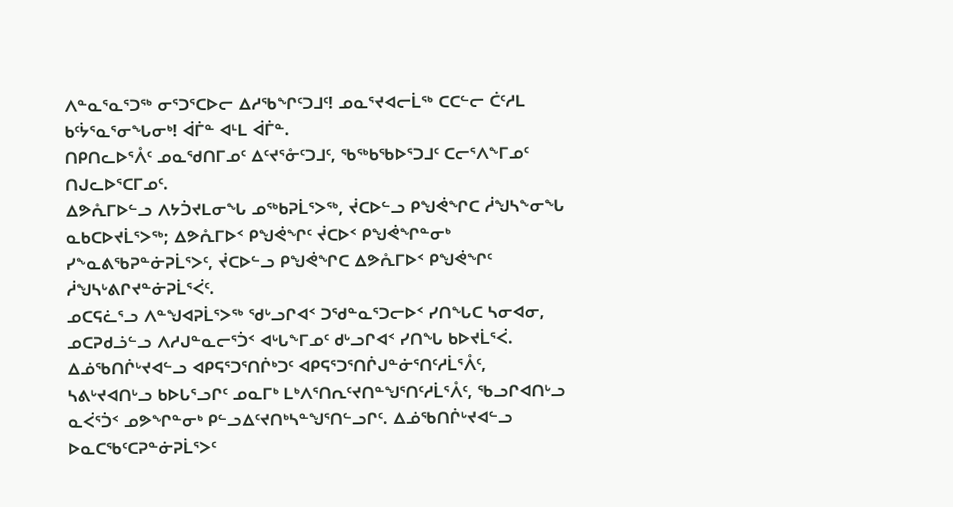ᐱᓐᓇᕐᓇᕐᑐᖅ ᓂᕐᑐᕐᑕᐅᓕ ᐃᓱᖃᖏᑦᑐᒧᑦ! ᓄᓇᕐᔪᐊᓕᒫᖅ ᑕᑕᓪᓕ ᑖᑦᓱᒪ ᑲᑦᔮᕐᓇᕐᓂᖓᓂᒃ! ᐋᒦᓐ ᐊᒻᒪ ᐋᒦᓐ.
ᑎᑭᑎᓚᐅᕐᐰᑦ ᓄᓇᖁᑎᒥᓄᑦ ᐃᑦᔪᕐᓁᑦᑐᒧᑦ, ᖃᖅᑲᖃᐅᕐᑐᒧᑦ ᑕᓕᕐᐱᖕᒥᓄᑦ ᑎᒍᓚᐅᕐᑕᒥᓄᑦ.
ᐃᕗᕅᒥᐅᓪᓗ ᐱᔭᑑᔪᒪᓂᖓ ᓄᖅᑲᕈᒫᕐᐳᖅ, ᔫᑕᐅᓪᓗ ᑭᖑᕚᖏᑕ ᓲᖑᓴᖕᓂᖓ ᓇᑲᑕᐅᔪᒫᕐᐳᖅ; ᐃᕗᕅᒥᐅᑉ ᑭᖑᕚᖏᑦ ᔫᑕᐅᑉ ᑭᖑᕚᖏᓐᓂᒃ ᓯᖕᓇᕕᖃᕈᓐᓃᕈᒫᕐᐳᑦ, ᔫᑕᐅᓪᓗ ᑭᖑᕚᖏᑕ ᐃᕗᕅᒥᐅᑉ ᑭᖑᕚᖏᑦ ᓲᖑᓴᒡᕕᒋᔪᓐᓃᕈᒫᕐᐹᑦ.
ᓄᑕᕋᓛᕐᓗ ᐱᓐᖑᐊᕈᒫᕐᐳᖅ ᖁᒡᓗᒋᐊᑉ ᑐᖁᓐᓇᕐᑐᓕᐅᑉ ᓯᑎᖓᑕ ᓴᓂᐊᓂ, ᓄᑕᕈᑯᓘᓪᓗ ᐱᓱᒍᓐᓇᓕᕐᑑᑉ ᐊᒡᒐᖕᒥᓄᑦ ᑯᒡᓗᒋᐊᑉ ᓯᑎᖓ ᑲᐅᔪᒫᕐᐹ.
ᐃᓅᖃᑎᒌᒡᔪᐊᓪᓗ ᐊᑭᕋᕐᑐᕐᑎᒌᒃᑐᑦ ᐊᑭᕋᕐᑐᕐᑎᒌᒍᓐᓃᕐᑎᑦᓱᒫᕐᐰᑦ, ᓴᕕᒡᔪᐊᑎᒡᓗ ᑲᐅᒐᕐᓗᒋᑦ ᓄᓇᒥᒃ ᒪᒃᐱᕐᑎᕆᑦᔪᑎᓐᖑᕐᑎᑦᓱᒫᕐᐰᑦ, ᖃᓗᒋᐊᑎᒡᓗ ᓇᐹᕐᑑᑉ ᓄᕗᖏᓐᓂᒃ ᑭᓪᓗᐃᑦᔪᑎᒃᓴᓐᖑᕐᑎᓪᓗᒋᑦ. ᐃᓅᖃᑎᒌᒡᔪᐊᓪᓗ ᐅᓇᑕᖃᑦᑕᕈᓐᓃᕈᒫᕐᐳᑦ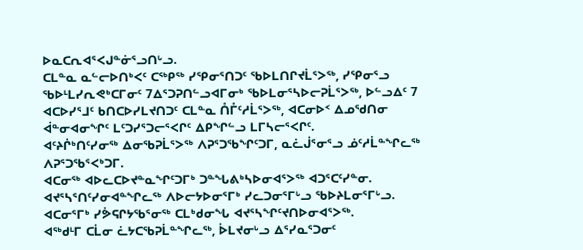ᐅᓇᑕᕆᐊᕐᐸᒍᓐᓃᕐᓗᑎᒡᓗ.
ᑕᒪᓐᓇ ᓇᓪᓕᐅᑎᒃᐸᑦ ᑕᖅᑭᖅ ᓯᕿᓂᕐᑎᑐᑦ ᖃᐅᒪᑎᒋᔪᒫᕐᐳᖅ, ᓯᕿᓂᕐᓗ ᖃᐅᒻᒪᓯᕆᕙᒃᑕᒥᓂᑦ 7ᐃᕐᑐᕈᑎᓪᓗᐊᒥᓂᒃ ᖃᐅᒪᓂᕐᓴᐅᓕᕈᒫᕐᐳᖅ, ᐅᓪᓗᐃᑦ 7 ᐊᑕᐅᓯᕐᒧᑦ ᑲᑎᑕᐅᓯᒪᔪᑎᑐᑦ ᑕᒪᓐᓇ ᑍᒤᑦᓱᒫᕐᐳᖅ, ᐊᑕᓂᐅᑉ ᐃᓄᖁᑎᓂ ᐋᓐᓂᐊᓂᖏᑦ ᒪᑦᑐᓯᕐᑐᓕᕐᐸᒋᑦ ᐃᑭᖏᓪᓗ ᒪᒥᓴᓕᕐᐸᒋᑦ.
ᐊᑦᔨᒌᒃᑎᑦᓯᓂᖅ ᐃᓂᖃᕈᒫᕐᐳᖅ ᐱᕈᕐᑐᖃᖏᑦᑐᒥ, ᓇᓛᒎᕐᓂᕐᓗ ᓅᑦᓱᒫᓐᖏᓚᖅ ᐱᕈᕐᑐᖃᕐᐸᒃᑐᒥ.
ᐊᑕᓂᖅ ᐊᐅᓚᑕᐅᔪᓐᓇᖏᑦᑐᒥᒃ ᑐᓐᖓᕕᒃᓴᐅᓂᐊᕐᐳᖅ ᐊᑐᕐᑕᑦᓯᓐᓂ. ᐊᔪᕐᓴᕐᑎᑦᓯᓂᐊᓐᖏᓚᖅ ᐱᐅᓕᔭᐅᓂᕐᒥᒃ ᓯᓚᑐᓂᕐᒥᒡᓗ ᖃᐅᔨᒪᓂᕐᒥᒡᓗ. ᐊᑕᓂᕐᒥᒃ ᓯᕘᕋᒋᔭᖃᕐᓂᖅ ᑕᒪᒃᑯᓂᖓ ᐊᔪᕐᓴᖏᑦᔪᑎᐅᓂᐊᕐᐳᖅ.
ᐊᖅᑯᒻᒥ ᑕᒫᓂ ᓛᔭᑕᖃᕈᒫᓐᖏᓚᖅ, ᐆᒪᔪᓂᒡᓗ ᐃᕐᓯᓇᕐᑐᓂᑦ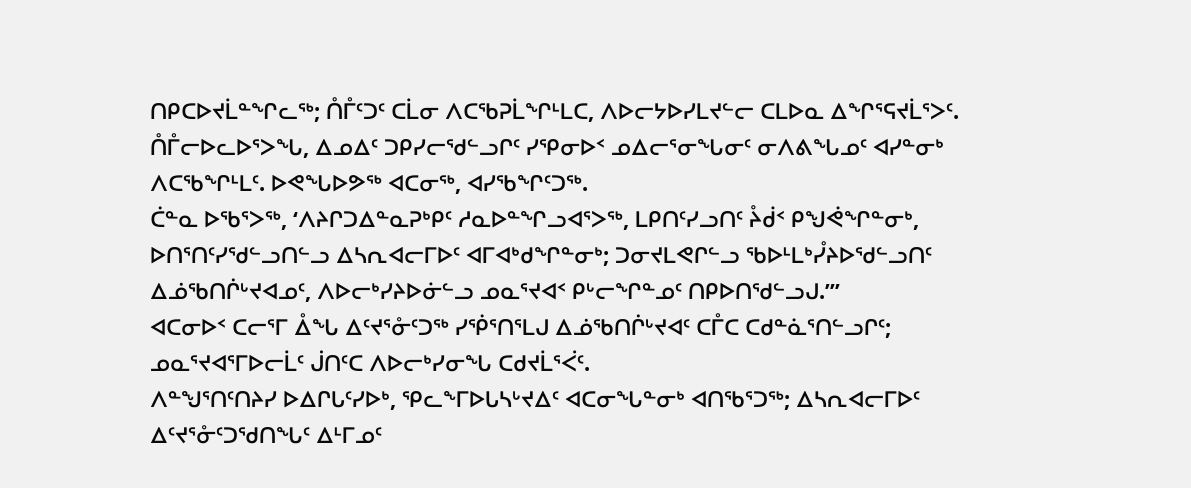ᑎᑭᑕᐅᔪᒫᓐᖏᓚᖅ; ᑍᒤᑦᑐᑦ ᑕᒫᓂ ᐱᑕᖃᕈᒫᖏᒻᒪᑕ, ᐱᐅᓕᔭᐅᓯᒪᔪᓪᓕ ᑕᒪᐅᓇ ᐃᖏᕐᕋᔪᒫᕐᐳᑦ.
ᑍᒤᓕᐅᓚᐅᕐᐳᖓ, ᐃᓄᐃᑦ ᑐᑭᓯᓕᖁᓪᓗᒋᑦ ᓯᕿᓂᐅᑉ ᓄᐃᓕᕐᓂᖓᓂᑦ ᓂᐱᕕᖓᓄᑦ ᐊᓯᓐᓂᒃ ᐱᑕᖃᖏᒻᒪᑦ. ᐅᕙᖓᐅᕗᖅ ᐊᑕᓂᖅ, ᐊᓯᖃᖏᑦᑐᖅ.
ᑖᓐᓇ ᐅᖃᕐᐳᖅ, ‘ᐱᔨᒋᑐᐃᓐᓇᕈᒃᑭᑦ ᓱᓇᐅᓐᖏᓗᐊᕐᐳᖅ, ᒪᑭᑎᑦᓯᓗᑎᑦ ᔧᑰᑉ ᑭᖑᕚᖏᓐᓂᒃ, ᐅᑎᕐᑎᑦᓯᖁᓪᓗᑎᓪᓗ ᐃᓴᕆᐊᓕᒥᐅᑦ ᐊᒥᐊᒃᑯᖏᓐᓂᒃ; ᑐᓂᔪᒪᕙᒋᓪᓗ ᖃᐅᒻᒪᒃᓮᔨᐅᖁᓪᓗᑎᑦ ᐃᓅᖃᑎᒌᒡᔪᐊᓄᑦ, ᐱᐅᓕᒃᓯᔨᐅᓃᓪᓗ ᓄᓇᕐᔪᐊᑉ ᑭᒡᓕᖏᓐᓄᑦ ᑎᑭᐅᑎᖁᓪᓗᒍ.’”
ᐊᑕᓂᐅᑉ ᑕᓕᕐᒥ ᐂᖓ ᐃᑦᔪᕐᓁᑦᑐᖅ ᓯᖀᕐᑎᕐᒪᒍ ᐃᓅᖃᑎᒌᒡᔪᐊᑦ ᑕᒤᑕ ᑕᑯᓐᓈᕐᑎᓪᓗᒋᑦ; ᓄᓇᕐᔪᐊᕐᒥᐅᓕᒫᑦ ᒎᑎᑦᑕ ᐱᐅᓕᒃᓯᓂᖓ ᑕᑯᔪᒫᕐᐹᑦ.
ᐱᓐᖑᕐᑎᑦᑎᔨᓯ ᐅᐃᒋᒐᑦᓯᐅᒃ, ᕿᓚᖕᒥᐅᒐᓴᒡᔪᐃᑦ ᐊᑕᓂᖓᓐᓂᒃ ᐊᑎᖃᕐᑐᖅ; ᐃᓴᕆᐊᓕᒥᐅᑦ ᐃᑦᔪᕐᓁᑦᑐᖁᑎᖓᑦ ᐃᒻᒥᓄᑦ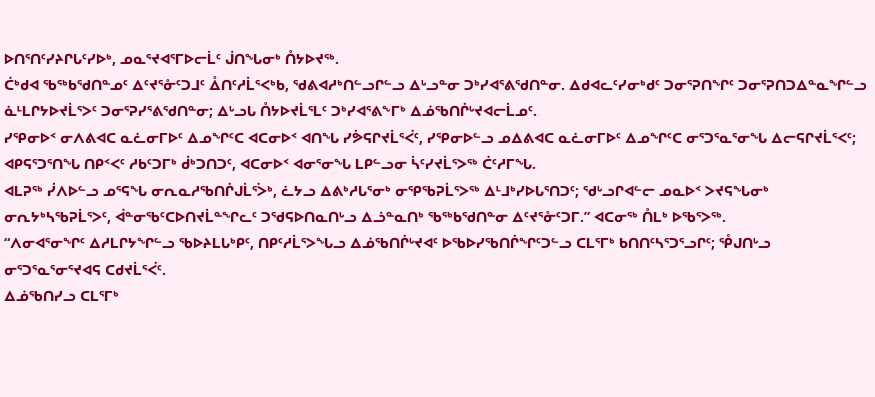ᐅᑎᕐᑎᑦᓯᔨᒋᒐᑦᓯᐅᒃ, ᓄᓇᕐᔪᐊᕐᒥᐅᓕᒫᑦ ᒎᑎᖓᓂᒃ ᑍᔭᐅᔪᖅ.
ᑖᒃᑯᐊ ᖃᖅᑲᖁᑎᓐᓄᑦ ᐃᑦᔪᕐᓁᑦᑐᒧᑦ ᐂᑎᑦᓱᒫᕐᐸᒃᑲ, ᖁᕕᐊᓱᒃᑎᓪᓗᒋᓪᓗ ᐃᒡᓗᓐᓂ ᑐᒃᓯᐊᕐᕕᖁᑎᓐᓂ. ᐃᑯᐊᓚᑦᓯᓂᒃᑯᑦ ᑐᓂᕐᕈᑎᖏᑦ ᑐᓂᕐᕈᑎᑐᐃᓐᓇᖏᓪᓗ ᓈᒻᒪᒋᔭᐅᔪᒫᕐᐳᑦ ᑐᓂᕐᕈᓯᕐᕕᖁᑎᓐᓂ; ᐃᒡᓗᒐ ᑍᔭᐅᔪᒫᕐᒪᑦ ᑐᒃᓯᐊᕐᕕᖕᒥᒃ ᐃᓅᖃᑎᒌᒡᔪᐊᓕᒫᓄᑦ.
ᓯᕿᓂᐅᑉ ᓂᐱᕕᐊᑕ ᓇᓛᓂᒥᐅᑦ ᐃᓄᖏᑦᑕ ᐊᑕᓂᐅᑉ ᐊᑎᖓ ᓯᕘᕋᒋᔪᒫᕐᐹᑦ, ᓯᕿᓂᐅᓪᓗ ᓄᐃᕕᐊᑕ ᓇᓛᓂᒥᐅᑦ ᐃᓄᖏᑦᑕ ᓂᕐᑐᕐᓇᕐᓂᖓ ᐃᓕᕋᒋᔪᒫᕐᐸᑦ; ᐊᑭᕋᕐᑐᕐᑎᖓ ᑎᑭᑉᐸᑦ ᓱᑲᑦᑐᒥᒃ ᑰᒃᑐᑎᑐᑦ, ᐊᑕᓂᐅᑉ ᐊᓂᕐᓂᖓ ᒪᑭᓪᓗᓂ ᓵᑦᓯᔪᒫᕐᐳᖅ ᑖᑦᓱᒥᖓ.
ᐊᒪᕈᖅ ᓰᐱᐅᓪᓗ ᓄᕐᕋᖓ ᓂᕆᓇᓱᖃᑎᒌᒍᒫᕐᐴᒃ, ᓛᔭᓗ ᐃᕕᒃᓱᒐᕐᓂᒃ ᓂᕿᖃᕈᒫᕐᐳᖅ ᐃᒻᒧᒃᓯᐅᒐᕐᑎᑐᑦ; ᖁᒡᓗᒋᐊᓪᓕ ᓄᓇᐅᑉ ᐳᔪᕋᖓᓂᒃ ᓂᕆᔭᒃᓴᖃᕈᒫᕐᐳᑦ, ᐋᓐᓂᖃᑦᑕᐅᑎᔪᒫᓐᖏᓚᑦ ᑐᖁᕋᐅᑎᓇᑎᒡᓗ ᐃᓘᓐᓇᑎᒃ ᖃᖅᑲᖁᑎᓐᓂ ᐃᑦᔪᕐᓁᑦᑐᒥ.” ᐊᑕᓂᖅ ᑍᒪᒃ ᐅᖃᕐᐳᖅ.
“ᐱᓂᐊᕐᓂᖏᑦ ᐃᓱᒪᒋᔭᖏᓪᓗ ᖃᐅᔨᒪᒐᒃᑭᑦ, ᑎᑭᑦᓱᒫᕐᐳᖓᓗ ᐃᓅᖃᑎᒌᒡᔪᐊᑦ ᐅᖃᐅᓯᖃᑎᒌᖏᑦᑐᓪᓗ ᑕᒪᕐᒥᒃ ᑲᑎᑎᑦᓴᕐᑐᕐᓗᒋᑦ; ᕾᒍᑎᒡᓗ ᓂᕐᑐᕐᓇᕐᓂᕐᔪᐊᕋ ᑕᑯᔪᒫᕐᐹᑦ.
ᐃᓅᖃᑎᓯᓗ ᑕᒪᕐᒥᒃ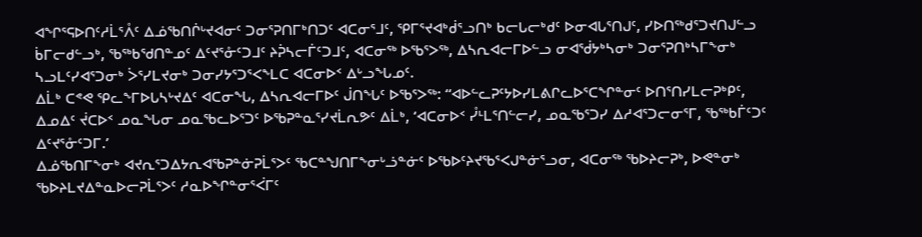ᐊᖏᕐᕋᐅᑎᑦᓱᒫᕐᐰᑦ ᐃᓅᖃᑎᒌᒡᔪᐊᓂᑦ ᑐᓂᕐᕈᑎᒥᒃᑎᑐᑦ ᐊᑕᓂᕐᒧᑦ, ᕿᒥᕐᔪᐊᒃᑰᕐᓗᑎᒃ ᑲᓕᒐᓕᒃᑯᑦ ᐅᓂᐊᒐᕐᑎᒍᑦ, ᓯᐅᑎᖅᑯᕐᑐᔪᑎᒍᓪᓗ ᑳᒥᓕᑯᓪᓗᒃ, ᖃᖅᑲᖁᑎᓐᓄᑦ ᐃᑦᔪᕐᓁᑦᑐᒧᑦ ᔨᕉᓴᓕᒦᑦᑐᒧᑦ, ᐊᑕᓂᖅ ᐅᖃᕐᐳᖅ, ᐃᓴᕆᐊᓕᒥᐅᓪᓗ ᓂᐊᖂᔭᒃᓴᓂᒃ ᑐᓂᕐᕈᑎᒃᓴᒥᖕᓂᒃ ᓴᓗᒪᑦᓯᐊᕐᑐᓂᒃ ᐴᕐᓯᒪᔪᓂᒃ ᑐᓂᓯᔭᕐᑐᕐᐸᖕᒪᑕ ᐊᑕᓂᐅᑉ ᐃᒡᓗᖓᓄᑦ.
ᐃᒫᒃ ᑕᕝᕙ ᕿᓚᖕᒥᐅᒐᓴᒡᔪᐃᑦ ᐊᑕᓂᖓ, ᐃᓴᕆᐊᓕᒥᐅᑦ ᒎᑎᖓᑦ ᐅᖃᕐᐳᖅ: “ᐊᐅᓪᓚᕈᑦᔭᐅᓯᒪᕕᒋᓚᐅᕐᑕᖏᓐᓂᑦ ᐅᑎᕐᑎᓯᒪᓕᕈᒃᑭᑦ, ᐃᓄᐃᑦ ᔫᑕᐅᑉ ᓄᓇᖓᓂ ᓄᓇᖃᓚᐅᕐᑐᑦ ᐅᖃᕈᓐᓇᕐᓯᔪᒫᕆᕗᑦ ᐃᒫᒃ, ‘ᐊᑕᓂᐅᑉ ᓮᒻᒪᕐᑎᓪᓕᓯ, ᓄᓇᖃᕐᑐᓯ ᐃᓱᐊᕐᑐᓕᓂᕐᒥ, ᖃᖅᑲᒦᑦᑐᑦ ᐃᑦᔪᕐᓁᑦᑐᒥ.’
ᐃᓅᖃᑎᒥᖕᓂᒃ ᐊᔪᕆᕐᑐᐃᔭᕆᐊᖃᕈᓐᓃᕈᒫᕐᐳᑦ ᖃᑕᓐᖑᑎᒥᖕᓂᒡᓘᓐᓃᑦ ᐅᖃᐅᑦᔨᔪᖃᕐᐸᒍᓐᓃᕐᓗᓂ, ᐊᑕᓂᖅ ᖃᐅᔨᓕᕈᒃ, ᐅᕙᓐᓂᒃ ᖃᐅᔨᒪᔪᐃᓐᓇᐅᓕᕈᒫᕐᐳᑦ ᓱᓇᐅᖏᓐᓂᕐᐹᒥᑦ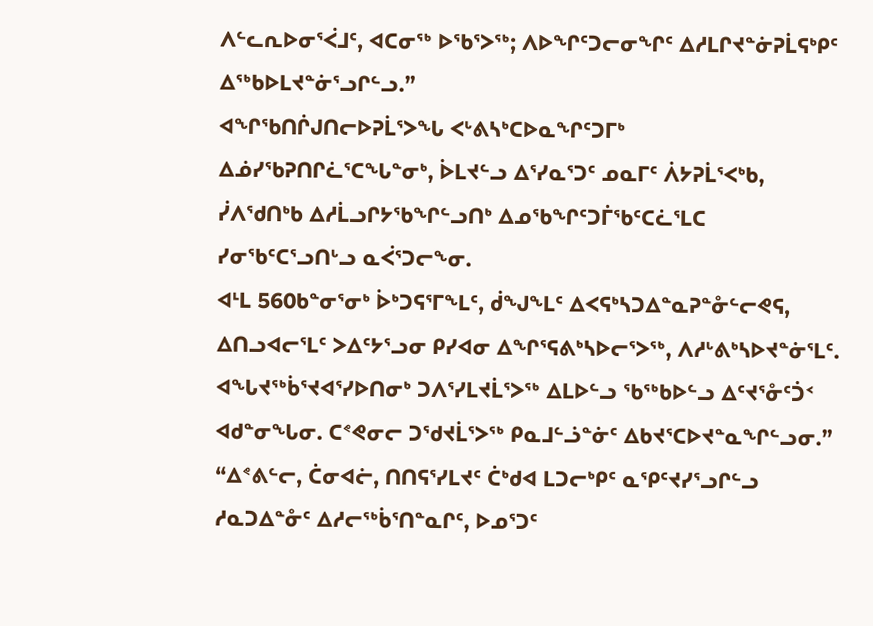ᐱᓪᓚᕆᐅᓂᕐᐹᒧᑦ, ᐊᑕᓂᖅ ᐅᖃᕐᐳᖅ; ᐱᐅᖏᑦᑐᓕᓂᖏᑦ ᐃᓱᒪᒋᔪᓐᓃᕈᒫᕋᒃᑭᑦ ᐃᖅᑲᐅᒪᔪᓐᓃᕐᓗᒋᓪᓗ.”
ᐊᖏᖃᑎᒌᒍᑎᓕᐅᕈᒫᕐᐳᖓ ᐸᒡᕕᓴᒃᑕᐅᓇᖏᑦᑐᒥᒃ ᐃᓅᓯᖃᕈᑎᒋᓛᕐᑕᖓᓐᓂᒃ, ᐆᒪᔪᓪᓗ ᐃᕐᓯᓇᕐᑐᑦ ᓄᓇᒥᑦ ᐲᔭᕈᒫᕐᐸᒃᑲ, ᓰᐱᖁᑎᒃᑲ ᐃᓱᒫᓗᒋᔭᖃᖏᓪᓗᑎᒃ ᐃᓄᖃᖏᑦᑐᒦᖃᑦᑕᓛᕐᒪᑕ ᓯᓂᖃᑦᑕᕐᓗᑎᒡᓗ ᓇᐹᕐᑐᓕᖕᓂ.
ᐊᒻᒪ 560ᑲᓐᓂᕐᓂᒃ ᐆᒃᑐᕋᕐᒥᖕᒪᑦ, ᑰᖑᖕᒪᑦ ᐃᐸᕋᒃᓴᑐᐃᓐᓇᕈᓐᓁᓪᓕᕙᕋ, ᐃᑎᓗᐊᓕᕐᒪᑦ ᐳᐃᑦᔭᕐᓗᓂ ᑭᓯᐊᓂ ᐃᖏᕐᕋᕕᒃᓴᐅᓕᕐᐳᖅ, ᐱᓱᒡᕕᒃᓴᐅᔪᓐᓃᕐᒪᑦ.
ᐊᖓᔪᖅᑳᕐᔪᐊᕐᓯᐅᑎᓂᒃ ᑐᐱᕐᓯᒪᔪᒫᕐᐳᖅ ᐃᒪᐅᓪᓗ ᖃᖅᑲᐅᓪᓗ ᐃᑦᔪᕐᓁᑦᑑᑉ ᐊᑯᓐᓂᖓᓂ. ᑕᕝᕙᓂᓕ ᑐᖁᔪᒫᕐᐳᖅ ᑭᓇᒧᓪᓘᓐᓃᑦ ᐃᑲᔪᕐᑕᐅᔪᓐᓇᖏᓪᓗᓂ.”
“ᐃᕝᕕᓪᓕ, ᑖᓂᐊᓖ, ᑎᑎᕋᕐᓯᒪᔪᑦ ᑖᒃᑯᐊ ᒪᑐᓕᒃᑭᑦ ᓇᕿᑦᔪᓯᕐᓗᒋᓪᓗ ᓱᓇᑐᐃᓐᓁᑦ ᐃᓱᓕᖅᑳᕐᑎᓐᓇᒋᑦ, ᐅᓄᕐᑐᑦ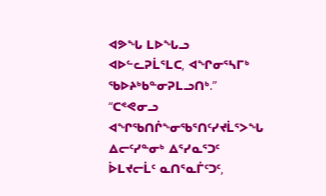ᐊᕗᖓ ᒪᐅᖓᓗ ᐊᐅᓪᓚᕈᒫᕐᒪᑕ, ᐊᖏᓂᕐᓴᒥᒃ ᖃᐅᔨᒃᑲᓐᓂᕈᒪᓗᑎᒃ.”
“ᑕᕝᕙᓂᓗ ᐊᖏᖃᑎᒌᖕᓂᖃᕐᑎᑦᓯᔪᒫᕐᐳᖓ ᐃᓕᑦᓯᓐᓂᒃ ᐃᕐᓯᓇᕐᑐᑦ ᐆᒪᔪᓕᒫᑦ ᓇᑎᕐᓇᒦᑦᑐᑦ,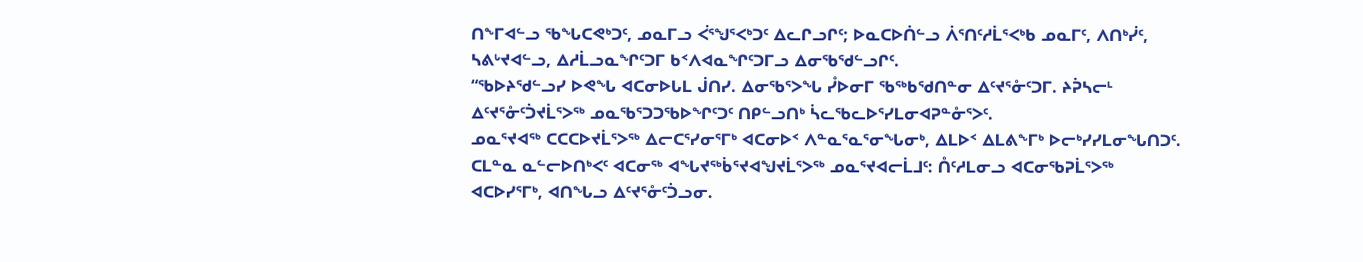ᑎᖕᒥᐊᓪᓗ ᖃᖓᑕᕙᒃᑐᑦ, ᓄᓇᒥᓗ ᐹᕐᖑᕐᐸᒃᑐᑦ ᐃᓚᒋᓗᒋᑦ; ᐅᓇᑕᐅᑏᓪᓗ ᐲᕐᑎᑦᓱᒫᕐᐸᒃᑲ ᓄᓇᒥᑦ, ᐱᑎᒃᓰᑦ, ᓴᕕᒡᔪᐊᓪᓗ, ᐃᓱᒫᓗᓇᖏᑦᑐᒥ ᑲᑉᐱᐊᓇᖏᑦᑐᒥᓗ ᐃᓂᖃᖁᓪᓗᒋᑦ.
“ᖃᐅᔨᖁᓪᓗᓯ ᐅᕙᖓ ᐊᑕᓂᐅᒐᒪ ᒎᑎᓯ. ᐃᓂᖃᕐᐳᖓ ᓮᐅᓂᒥ ᖃᖅᑲᖁᑎᓐᓂ ᐃᑦᔪᕐᓁᑦᑐᒥ. ᔨᕉᓴᓕᒻ ᐃᑦᔪᕐᓁᑦᑑᔪᒫᕐᐳᖅ ᓄᓇᖃᕐᑐᑐᖃᐅᖏᑦᑐᑦ ᑎᑭᓪᓗᑎᒃ ᓵᓚᖃᓚᐅᕐᓯᒪᓂᐊᕈᓐᓁᕐᐳᑦ.
ᓄᓇᕐᔪᐊᖅ ᑕᑕᑕᐅᔪᒫᕐᐳᖅ ᐃᓕᑕᕐᓯᓂᕐᒥᒃ ᐊᑕᓂᐅᑉ ᐱᓐᓇᕐᓇᕐᓂᖓᓂᒃ, ᐃᒪᐅᑉ ᐃᒪᕕᖕᒥᒃ ᐅᓕᒃᓯᓯᒪᓂᖓᑎᑐᑦ.
ᑕᒪᓐᓇ ᓇᓪᓕᐅᑎᒃᐸᑦ ᐊᑕᓂᖅ ᐊᖓᔪᖅᑳᕐᔪᐊᖑᔪᒫᕐᐳᖅ ᓄᓇᕐᔪᐊᓕᒫᒧᑦ: ᑍᑦᓱᒪᓂᓗ ᐊᑕᓂᖃᕈᒫᕐᐳᖅ ᐊᑕᐅᓯᕐᒥᒃ, ᐊᑎᖓᓗ ᐃᑦᔪᕐᓁᑦᑑᓗᓂ.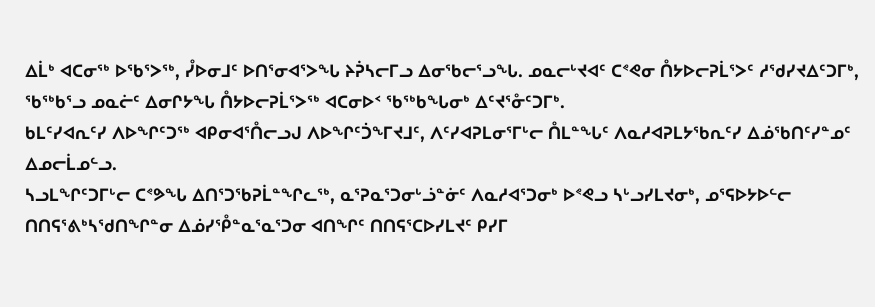ᐃᒫᒃ ᐊᑕᓂᖅ ᐅᖃᕐᐳᖅ, ᓮᐅᓂᒧᑦ ᐅᑎᕐᓂᐊᕐᐳᖓ ᔨᕉᓴᓕᒥᓗ ᐃᓂᖃᓕᕐᓗᖓ. ᓄᓇᓕᒡᔪᐊᑦ ᑕᕝᕙᓂ ᑍᔭᐅᓕᕈᒫᕐᐳᑦ ᓱᖁᓯᔪᐃᑦᑐᒥᒃ, ᖃᖅᑲᕐᓗ ᓄᓇᓖᑦ ᐃᓂᒋᔭᖓ ᑍᔭᐅᓕᕈᒫᕐᐳᖅ ᐊᑕᓂᐅᑉ ᖃᖅᑲᖓᓂᒃ ᐃᑦᔪᕐᓁᑦᑐᒥᒃ.
ᑲᒪᑦᓯᐊᕆᑦᓯ ᐱᐅᖏᑦᑐᖅ ᐊᑭᓂᐊᕐᑍᓕᓗᒍ ᐱᐅᖏᑦᑑᖕᒥᔪᒧᑦ, ᐱᑦᓯᐊᕈᒪᓂᕐᒥᒡᓕ ᑍᒪᓐᖓᑦ ᐱᓇᓱᐊᕈᒪᔭᖃᕆᑦᓯ ᐃᓅᖃᑎᑦᓯᓐᓄᑦ ᐃᓄᓕᒫᓄᓪᓗ.
ᓴᓗᒪᖏᑦᑐᒥᒡᓕ ᑕᕝᕗᖓ ᐃᑎᕐᑐᖃᕈᒫᓐᖏᓚᖅ, ᓇᕐᕈᓇᕐᑐᓂᒡᓘᓐᓃᑦ ᐱᓇᓱᐊᕐᑐᓂᒃ ᐅᕝᕙᓗ ᓴᒡᓗᓯᒪᔪᓂᒃ, ᓄᕐᕋᐅᔭᐅᓪᓕ ᑎᑎᕋᕐᕕᒃᓴᖁᑎᖏᓐᓂ ᐃᓅᓯᕾᓐᓇᕐᓇᕐᑐᓂ ᐊᑎᖏᑦ ᑎᑎᕋᕐᑕᐅᓯᒪᔪᑦ ᑭᓯᒥ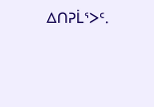ᐃᑎᕈᒫᕐᐳᑦ.